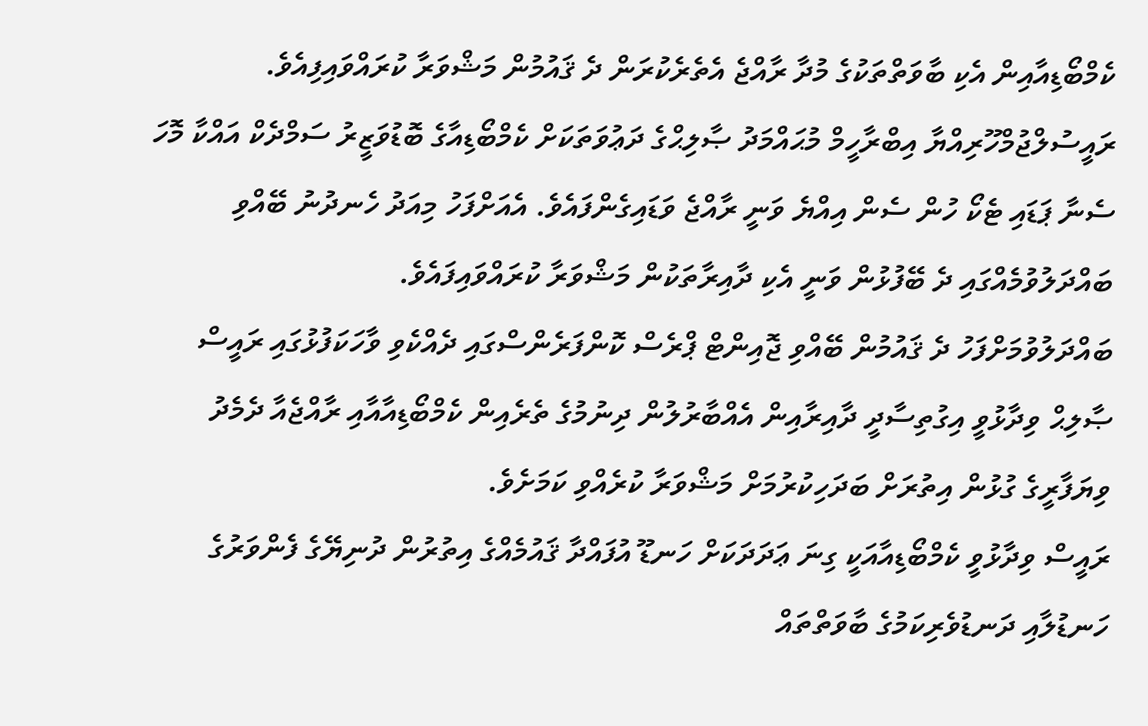ކެމްބޯޑިއާއިން އެކި ބާވަތްތަކުގެ މުދާ ރާއްޖެ އެތެރެކުރަން ދެ ޤައުމުން މަޝްވަރާ ކުރައްވައިފިއެވެ.
ރައީސުލްޖުމްހޫރިއްޔާ އިބްރާހީމް މުޙައްމަދު ޞާލިޙްގެ ދަޢުވަތަކަށް ކެމްބޯޑިއާގެ ބޮޑުވަޒީރު ސަމްދެކް އައްކާ މޮހަ ސެނާ ޕަޑައި ޓެކޯ ހުން ސެން އިއްޔެ ވަނީ ރާއްޖެ ވަޑައިގެންފައެވެ. އެއަށްފަހު މިއަދު ހެނދުނު ބޭއްވި ބައްދަލުވުމެއްގައި ދެ ބޭފުޅުން ވަނީ އެކި ދާއިރާތަކުން މަޝްވަރާ ކުރައްވައިފައެވެ.
ބައްދަލުވުމަށްފަހު ދެ ޤައުމުން ބޭއްވި ޖޮއިންޓް ޕްރެސް ކޮންފަރެންސްގައި ދެއްކެވި ވާހަކަފުޅުގައި ރައީސް ޞާލިޙް ވިދާޅުވީ އިގުތިސާދީ ދާއިރާއިން އެއްބާރުލުން ދިނުމުގެ ތެރެއިން ކެމްބޯޑިއާއާއި ރާއްޖެއާ ދެމެދު ވިޔަފާރީގެ ގުޅުން އިތުރަށް ބަދަހިކުރުމަށް މަޝްވަރާ ކުރެއްވި ކަމަށެވެ.
ރައީސް ވިދާޅުވީ ކެމްބޯޑިއާއަކީ ގިނަ ޢަދަދަކަށް ހަނޑޫ އުފައްދާ ޤައުމެއްގެ އިތުރުން ދުނިޔޭގެ ފެންވަރުގެ ހަނޑުލާއި ދަނޑުވެރިކަމުގެ ބާވަތްތައް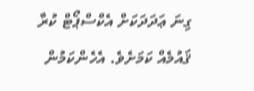ގިނަ ޢަދަދަކަށް އެކްސްޕޯޓް ކުރާ ޤައުމެއް ކަމަށެވެ. އެހެންކަމުން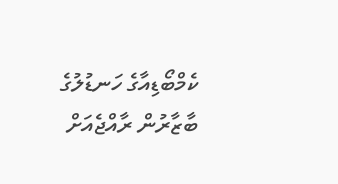ކެމްބޯޑިއާގެ ހަނޑުލުގެ ބާޒާރުން ރާއްޖެއަށް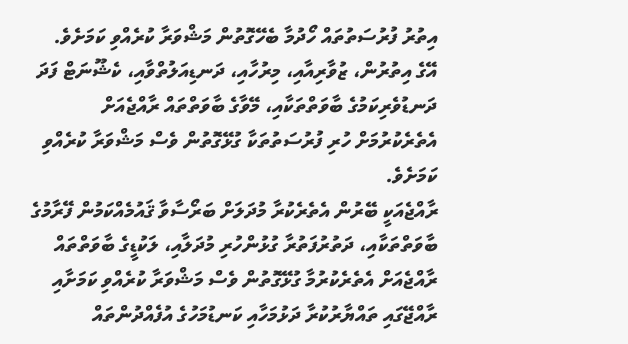އިތުރު ފުރުސަތުތައް ހޯދުމާ ބެހޭގޮތުން މަޝްވަރާ ކުރެއްވި ކަމަށެވެ.
އޭގެ އިތުރުން، ޒުވާރިއާއި، މިރުހާއި، ދަނޑިއަލުތްވާއި، ކެޝޫނަޓް ފަދަ ދަނޑުވެރިކަމުގެ ބާވަތްތަކާއި، މޭވާގެ ބާވަތްތައް ރާއްޖެއަށް އެތެރެކުރުމަށް ހުރި ފުރުސަތުތަކާ ގުޅޭގޮތުން ވެސް މަޝްވަރާ ކުރެއްވި ކަމަށެވެ.
ރާއްޖެއަކީ ބޭރުން އެތެރެކުރާ މުދަލަށް ބަރޯސާވާ ޤައުމެއްކަމުން ފޭރާމުގެ ބާވަތްތަކާއި، ދަތުރުފަތުރާ ގުޅުންހުރި މުދަލާއި، ލަކުޑީގެ ބާވަތްތައް ރާއްޖެއަށް އެތެރެކުރުމާ ގުޅޭގޮތުން ވެސް މަޝްވަރާ ކުރެއްވި ކަމަށާއި ރާއްޖޭގައި ތައްޔާރުކުރާ ދަޅުމަހާއި ކަނޑުމަހުގެ އުފެއްދުންތައް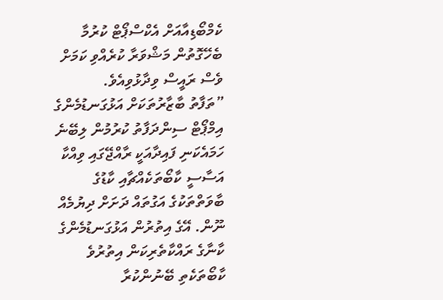ކެމްބޯޑިއާއަށް އެކްސްޕޯޓް ކުރުމާ ބެހޭގޮތުން މަޝްވަރާ ކުރެއްވި ކަމަށް ވެސް ރައީސް ވިދާޅުވިއެވެ.
”ތަފާތު ބާޒާރުތަކަށް އަޅުގަނޑުމެންގެ އިމްޕޯޓް ސިންދަފާތު ކުރުމުން ލިބޭނެ ހަމައެކަނި ފައިދާއަކީ ރާއްޖޭގައި ވިއްކާ އަސާސީ ކާބޯތަކެއްޗާއި ކާޑުގެ ބާވަތްތަކުގެ އަގުތައް ދަށަށް ދިޔުމެއް ނޫން. އޭގެ އިތުރުން އަޅުގަނޑުމެންގެ ކާނާގެ ރައްކާތެރިކަން އިތުރުވެ ކާބޯތަކެތި ބޭނުންކުރާ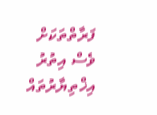ފަރާތްތަކަށް ވެސް އިތުރު އިޚްތިޔާރުތައް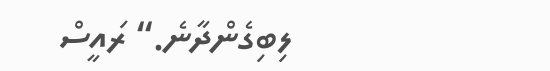ލިބިގެންދާނެ.“ ރައީސް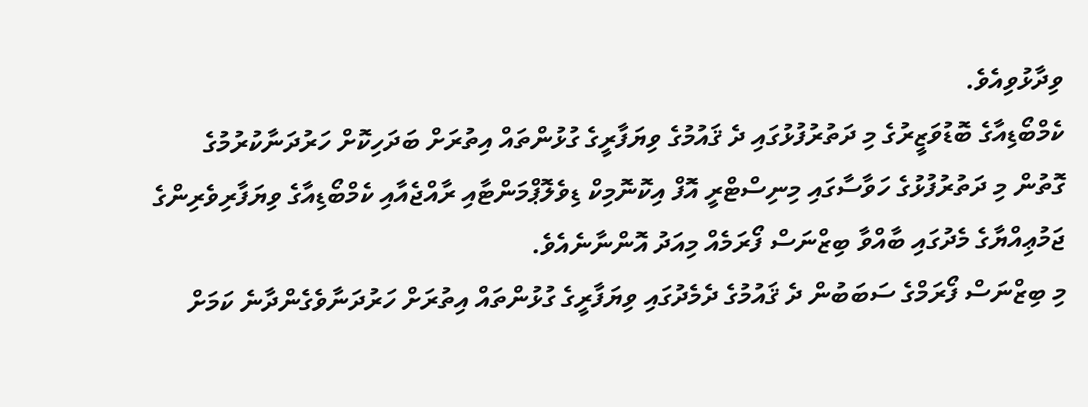ވިދާޅުވިއެވެ.
ކެމްބޯޑިއާގެ ބޮޑުވަޒީރުގެ މި ދަތުރުފުޅުގައި ދެ ޤައުމުގެ ވިޔަފާރީގެ ގުޅުންތައް އިތުރަށް ބަދަހިކޮށް ހަރުދަނާކުރުމުގެ ގޮތުން މި ދަތުރުފުޅުގެ ހަވާސާގައި މިނިސްޓްރީ އޮފް އިކޮނޮމިކް ޑިވެލޮޕްމަންޓާއި ރާއްޖެއާއި ކެމްބޯޑިއާގެ ވިޔަފާރިވެރިންގެ ޖަމުޢިއްޔާގެ މެދުގައި ބާއްވާ ބިޒްނަސް ފޯރަމެއް މިއަދު އޮންނާނެއެވެ.
މި ބިޒްނަސް ފޯރަމްގެ ސަބަބުން ދެ ޤައުމުގެ ދެމެދުގައި ވިޔަފާރީގެ ގުޅުންތައް އިތުރަށް ހަރުދަނާވެގެންދާނެ ކަމަށް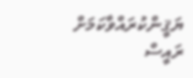ޔަޤީންކުރައްވާކަމަށް ރައީސް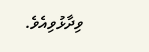ވިދާޅުވިއެވެ.